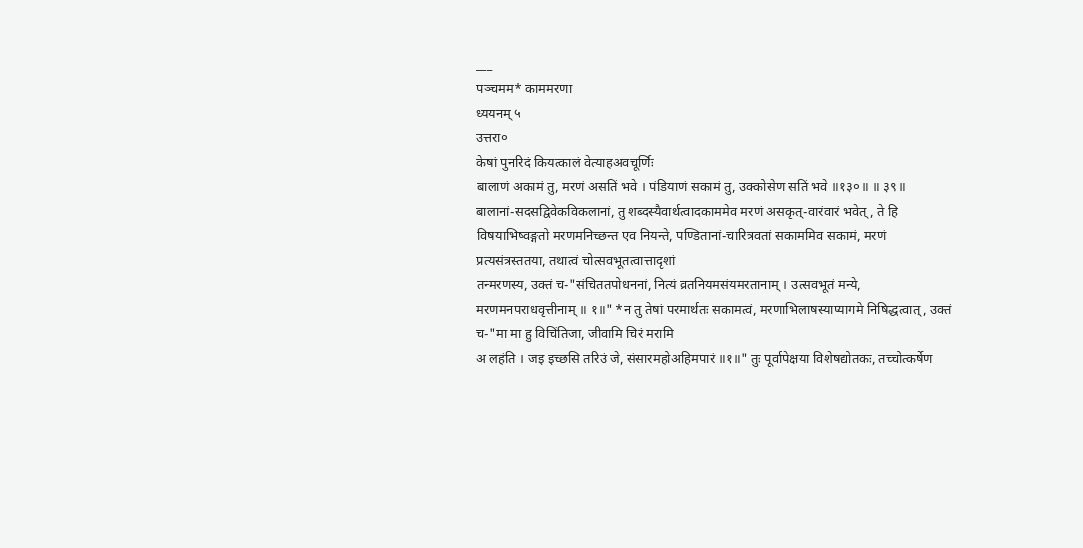___
पञ्चमम* काममरणा
ध्ययनम् ५
उत्तरा०
केषां पुनरिदं कियत्कालं वेत्याहअवचूर्णिः
बालाणं अकामं तु, मरणं असतिं भवे । पंडियाणं सकामं तु, उक्कोसेण सतिं भवे ॥१३०॥ ॥ ३९॥
बालानां-सदसद्विवेकविकलानां, तु शब्दस्यैवार्थत्वादकाममेव मरणं असकृत्-वारंवारं भवेत् , ते हि विषयाभिष्वङ्गतो मरणमनिच्छन्त एव नियन्ते, पण्डितानां-चारित्रवतां सकाममिव सकामं, मरणं प्रत्यसंत्रस्ततया, तथात्वं चोत्सवभूतत्वात्तादृशां
तन्मरणस्य, उक्तं च-"संचिततपोधननां, नित्यं व्रतनियमसंयमरतानाम् । उत्सवभूतं मन्ये, मरणमनपराधवृत्तीनाम् ॥ १॥" *न तु तेषां परमार्थतः सकामत्वं, मरणाभिलाषस्याप्यागमे निषिद्धत्वात् , उक्तं च-"मा मा हु विचिंतिजा, जीवामि चिरं मरामि
अ लहंति । जइ इच्छसि तरिउं जे, संसारमहोअहिमपारं ॥१॥" तुः पूर्वापेक्षया विशेषद्योतकः, तच्चोत्कर्षेण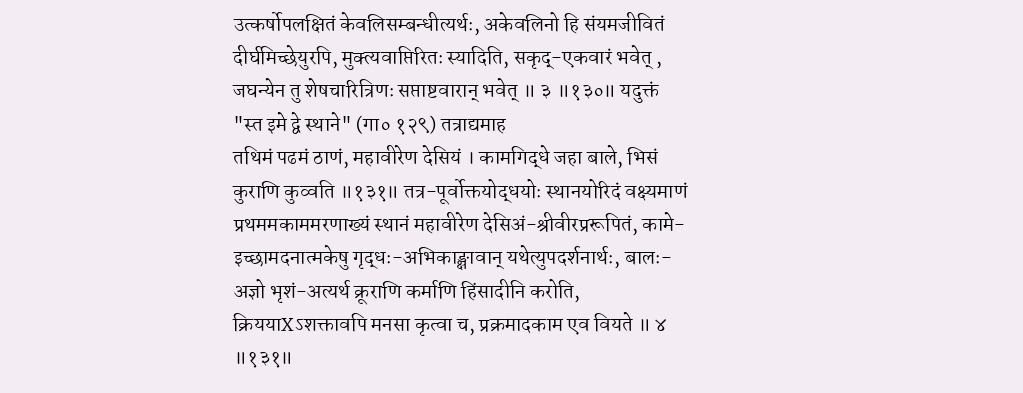उत्कर्षोपलक्षितं केवलिसम्बन्धीत्यर्थः, अकेवलिनो हि संयमजीवितं दीर्घमिच्छेयुरपि, मुक्त्यवाप्तिरितः स्यादिति, सकृद्-एकवारं भवेत् , जघन्येन तु शेषचारित्रिणः सप्ताष्टवारान् भवेत् ॥ ३ ॥१३०॥ यदुक्तं "स्त इमे द्वे स्थाने" (गा० १२९) तत्राद्यमाह
तथिमं पढमं ठाणं, महावीरेण देसियं । कामगिद्धे जहा बाले, भिसं कुराणि कुव्वति ॥१३१॥ तत्र-पूर्वोक्तयोद्धयोः स्थानयोरिदं वक्ष्यमाणं प्रथममकाममरणाख्यं स्थानं महावीरेण देसिअं-श्रीवीरप्ररूपितं, कामे-इच्छामदनात्मकेषु गृद्धः-अभिकाङ्क्षावान् यथेत्युपदर्शनार्थः, बालः-अज्ञो भृशं-अत्यर्थ क्रूराणि कर्माणि हिंसादीनि करोति, क्रिययाXऽशक्तावपि मनसा कृत्वा च, प्रक्रमादकाम एव वियते ॥ ४ ॥१३१॥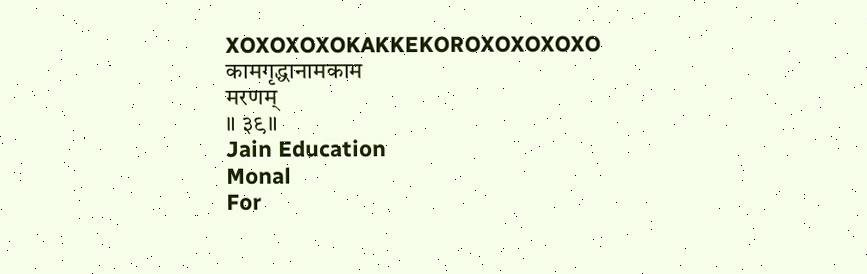XOXOXOXOKAKKEKOROXOXOXOXO
कामगृद्धानामकाम
मरणम्
॥ ३९॥
Jain Education
Monal
For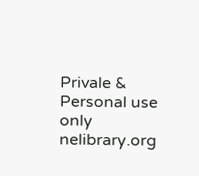Privale & Personal use only
nelibrary.org